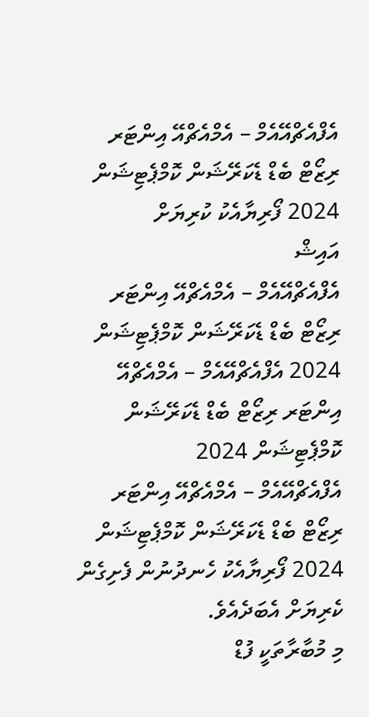އެފްއެޗްއޭއެމް – އެމްއެޗްއޭ އިންޓަރ ރިޒޯޓް ބެޑް ޑެކަރޭޝަން ކޮމްޕެޓިޝަން 2024 ފޯރިޔާއެކު ކުރިޔަށް
އައިޝް
އެފްއެޗްއޭއެމް – އެމްއެޗްއޭ އިންޓަރ ރިޒޯޓް ބެޑް ޑެކަރޭޝަން ކޮމްޕެޓިޝަން 2024 އެފްއެޗްއޭއެމް – އެމްއެޗްއޭ އިންޓަރ ރިޒޯޓް ބެޑް ޑެކަރޭޝަން ކޮމްޕެޓިޝަން 2024
އެފްއެޗްއޭއެމް – އެމްއެޗްއޭ އިންޓަރ ރިޒޯޓް ބެޑް ޑެކަރޭޝަން ކޮމްޕެޓިޝަން 2024 ފޯރިޔާއެކު ހެނދުނުން ފެށިގެން ކެރިޔަށް އެބަދެއެވެ.
މި މުބާރާތަކީ ފުޑް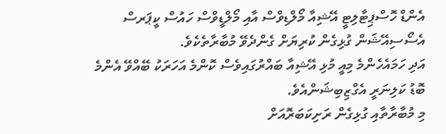އެންޑް ހޮސްޕިޓާލިޓީ އޭޝިއާ މޯލްޑިވްސް އާއި މޯލްޑީވްސް ހައުސް ކީޕަރސް އެސޯސިއޭޝަން ގުޅިގެން ކުރިޔަށް ގެންދެވޭ މުބާރާތެކެވެ.
އަދި ހަމައެހެންމެ މިއީ މުޅި އޭޝިއާ ބައްރުގައިވެސް ކޮންމެ އަހަރަކު ބޭއްވޭ އެންމެ ބޮޑު ކަލިނަރީ އެގްޒިބިޝަންއެވެ.
މި މުބާރާތާއި ގުޅިގެން ރަށިކަބަރޮއަށް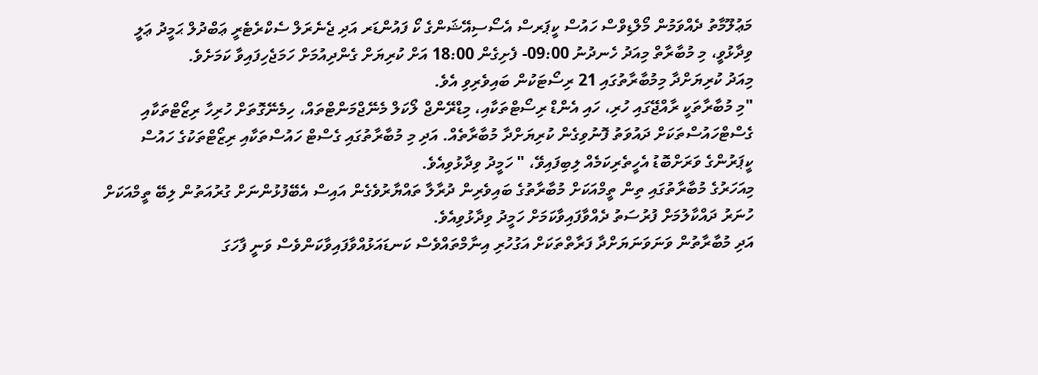މަޢުލޫމާތު ދެއްވަމުން މޯލްޑިވްސް ހައުސް ކީޕަރސް އެސޯސިއޭޝަންގެ ކޯ ފައުންޑަރ އަދި ޖެނެރަލް ސެކްރެޓެރީ ޢަބްދުލް ޙަމީދު ޢަލީ ވިދާޅުވީ، މި މުބާރާތް މިއަދު ހެނދުނު 09:00- ފެށިގެން 18:00 އަށް ކުރިޔަށް ގެންދިއުމަށް ހަމަޖެހިފައިވާ ކަމަށެވެ.
މިއަދު ކުރިޔަށްދާ މިމުބާރާތުގައި 21 ރިސޯޓަކުން ބައިވެރިވި އެވެ.
"މި މުބާރާތަކީ ރާއްޖޭގައި ހުރި، ހައި އެންޑް ރިސޯޓްތަކާއި، މިޑްރޭންޖް ލޯކަލް މެނޭޖްމަންޓްތައް، ހިމެނޭގޮތަށް ހުރިހާ ރިޒޯޓްތަކާއި ގެސްޓްހައުސްތަކަށް ދައުވަތު ފޮނުވިގެން ކުރިޔަށްދާ މުބާރާތެއް. އަދި މި މުބާރާތުގައި ގެސްޓް ހައުސްތަކާއި ރިޒޯޓްތަކުގެ ހައުސް ކީޕަރުންގެ ވަރަށްބޮޑު އެހީތެރިކަމެއް ލިބިފައިވޭ، " ހަމީދު ވިދާޅުވިއެވެ.
މިއަހަރުގެ މުބާރާތުގައި ތިން ތީމްއަކަށް މުބާރާތުގެ ބައިވެރިން ދުރާލާ ތައްޔާރުވެގެން އައިސް އެބޭފުޅުންނަށް ގުރުއަތުން ލިބޭ ތީމްއަކަށް ހުނަރު ދައްކާލުމަށް ފުރުސަތު ދެއްވާފައިވާކަމަށް ހަމީދު ވިދާޅުވިއެވެ.
އަދި މުބާރާތުން ވަނަވަނަޔަށްދާ ފަރާތްތަކަށް އަގުހުރި އިނާމްތައްވެސް ކަނޑައަޅުއްވާފައިވާކަންވެސް ވަނީ ފާހަގަ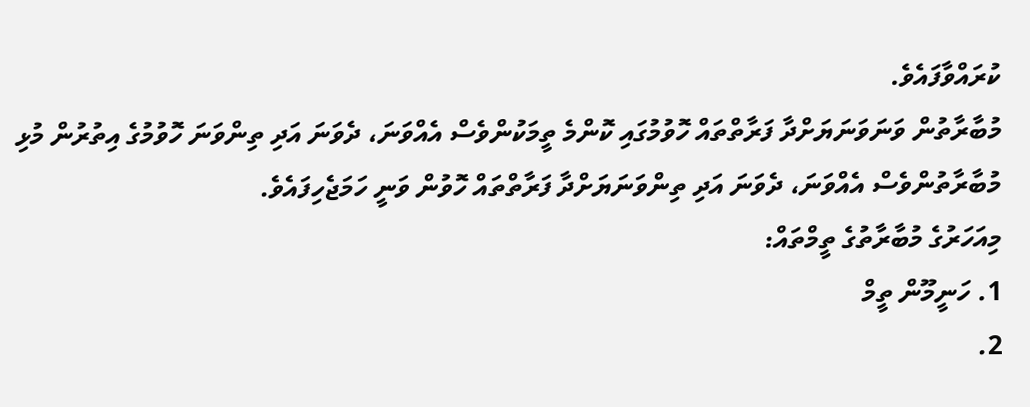ކުރައްވާފައެވެ.
މުބާރާތުން ވަނަވަނަޔަށްދާ ފަރާތްތައް ހޮވުމުގައި ކޮންމެ ތީމަކުންވެސް އެއްވަނަ، ދެވަނަ އަދި ތިންވަނަ ހޮވުމުގެ އިތުރުން މުޅި މުބާރާތުންވެސް އެއްވަނަ، ދެވަނަ އަދި ތިންވަނަޔަށްދާ ފަރާތްތައް ހޮވުން ވަނީ ހަމަޖެހިފައެވެ.
މިއަހަރުގެ މުބާރާތުގެ ތީމްތައް:
1. ހަނީމޫން ތީމް
2.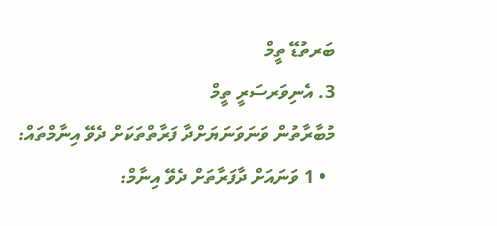ބަރތުޑޭ ތީމް
3. އެނިވަރސަރީ ތީމް
މުބާރާތުން ވަނަވަނަޔަށްދާ ފަރާތްތަކަށް ދެވޭ އިނާމްތައް:
  • 1 ވަނައަށް ދާފަރާތަށް ދެވޭ އިނާމް: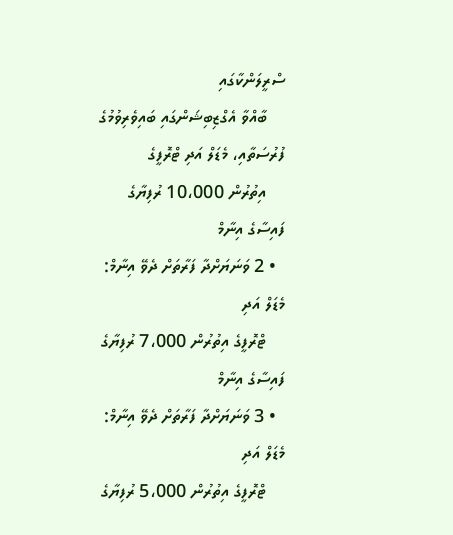ސްރީލަންކާގައި
    ބާއްވާ އެގްޒިބިޝަންގައި ބައިވެރިވުމުގެ ފުރުސަތާއި، މެޑަލް އަދި ޓްރޮފީގެ
    އިތުރުން 10،000 ރުފިޔާގެ ފައިސާގެ އިނާމް
  • 2 ވަނަޔަށްދާ ފަރާތަށް ދެވޭ އިނާމް: މެޑަލް އަދި
    ޓްރޮފީގެ އިތުރުން 7،000 ރުފިޔާގެ ފައިސާގެ އިނާމް
  • 3 ވަނަޔަށްދާ ފަރާތަށް ދެވޭ އިނާމް: މެޑަލް އަދި
    ޓްރޮފީގެ އިތުރުން 5،000 ރުފިޔާގެ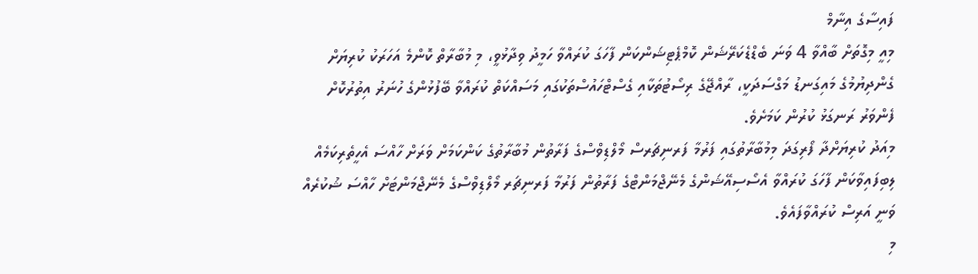ފައިސާގެ އިނާމް
މިއީ މިގޮތަށް ބާއްވާ 4 ވަނަ ބެޑްޑެކަރޭޝަން ކޮމްޕެޓިޝަންކަން ފާހަގަ ކުރައްވާ ހަމީދު ވިދާޅުވީ، މި މުބާރާތް ކޮންމެ އަހަރަކު ކުރިޔަށް ގެންދިޔުމުގެ މައިގަނޑު މަގްސަދަކީ، ރާއްޖޭގެ ރިސޯޓުތަކާއި ގެސްޓްހައުސްތަކުގައި މަސައްކަތް ކުރައްވާ ބޭފުޅުންގެ ހުނަރު އިތުރުކޮށް ފެންވަރު ރަނގަޅު ކުރުން ކަމަށެވެ.
މިއަދު ކުރިޔަށްދާ ފޯރިގަދަ މިމުބާރާތުގައި ފަރުމާ ފަރނިޗަރސް މޯލްޑިވްސްގެ ފަރާތުން މުބާރާތުގެ ކަންކަމަށް ވަރަށް ހާއްސަ އެހީތެރިކަމެއް ލިބިފައިވާކަން ފާހަގަ ކުރައްވާ އެސޯސިއޭޝަންގެ މެނޭޖްމަންޓްގެ ފަރާތުން ފަރުމާ ފަރނިޗަރ މޯލްޑިވްސްގެ މެނޭޖްމަންޓަށް ހާއްސަ ޝުކުރެއް ވަނީ އަރިސް ކުރައްވާފައެވެ.
މި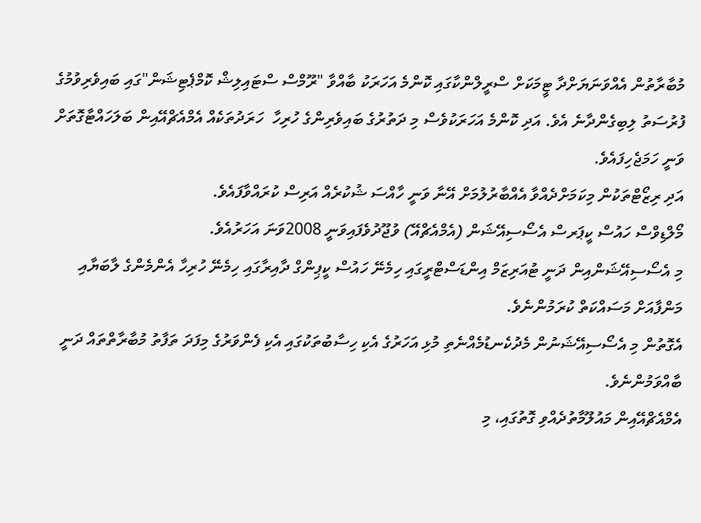މުބާރާތުން އެއްވަނަޔަށްދާ ޓީމަކަށް ސްރީލްންކާގައި ކޮންމެ އަހަރަކު ބާއްވާ "ރޫމްސް ސްޓައިލިޝް ކޮމްޕެޓިޝަން"ގައި ބައިވެރިވުމުގެ ފުރުސަތު ލިބިގެންދާނެ އެވެ. އަދި ކޮންމެ އަހަރަކުވެސް މި ދަތުރުގެ ބައިވެރިންގެ ހުރިހާ  ހަރަދުތަކެއް އެމްއެޗްއޭއިން ބަލަހައްޓާގޮތަށް ވަނީ ހަމަޖެހިފައެވެ.
އަދި ރިޒޯޓްތަކުން މިކަމަށްދެއްވާ އެއްބާރުލުމަށް އޭނާ ވަނީ ހާއްސަ ޝުކުރެއް އަރިސް ކުރައްވާފައެވެ.
މޯލްޑިވްސް ހައުސް ކީޕަރސް އެސޯސިއޭޝަން (އެމްއެޗްއޭ) ވުޖޫދުވެފައިވަނީ 2008ވަނަ އަހަރުއެވެ.
މި އެސޯސިއޭޝަންއިން ދަނީ ޓުއަރިޒަމް އިންޑަސްޓްރީގައި ހިމެނޭ ހައުސް ކީޕިންގް ދާއިރާގައި ހިމެނޭ ހުރިހާ އެންމެންގެ ލާބަޔާއި މަންފާއަށް މަސައްކަތް ކުރަމުންނެވެ.
އެގޮތުން މި އެސޯސިއޭޝަނުން މެދުކެނޑުމެއްނެތި މުޅި އަހަރުގެ އެކި ހިސާބުތަކުގައި އެކި ފެންވަރުގެ މިފަދަ ތަފާތު މުބާރާތްތައް ދަނީ ބާއްވަމުންނެވެ.
އެމްއެޗްއޭއިން މައުލޫމާތުދެއްވި ގޮތުގައި، މި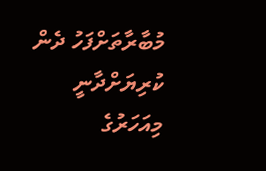މުބާރާތަށްފަހު ދެން ކުރިޔަށްދާނީ މިއަހަރުގެ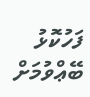ފަހުކޮޅު ބޭޢްވުމަށް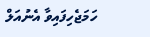ހަމަޖެހިފައިވާ އެނުއަލް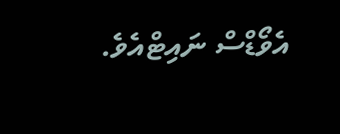އެވޯޑްސް ނައިޓްއެވެ.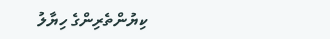ކިޔުންތެރިންގެ ހިޔާލު